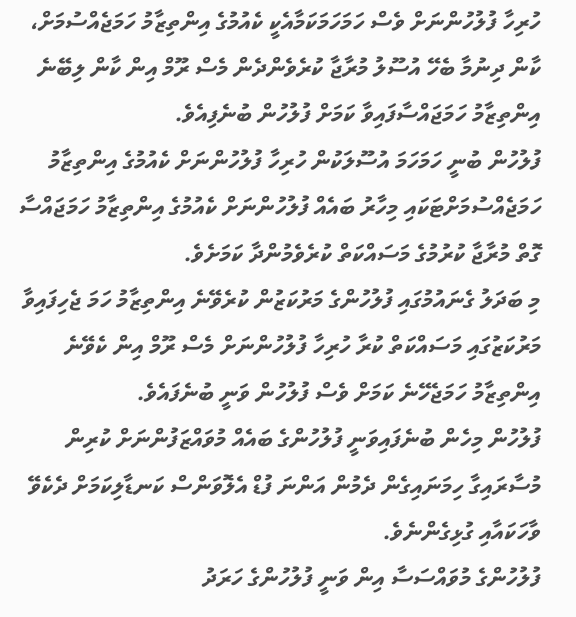ހުރިހާ ފުލުހުންނަށް ވެސް ހަމަހަމަކަމާއެކީ ކެއުމުގެ އިންތިޒާމު ހަމަޖެއްސުމަށް، ކާން ދިނުމާ ބެހޭ އުސޫލު މުރާޖާ ކުރެވެންދެން މެސް ރޫމް އިން ކާން ލިބޭނެ އިންތިޒާމު ހަމަޖައްސާފައިވާ ކަމަށް ފުލުހުން ބުނެފިއެވެ.
ފުލުހުން ބުނީ ހަމަހަމަ އުސޫލަކުން ހުރިހާ ފުލުހުންނަށް ކެއުމުގެ އިންތިޒާމު ހަމަޖެއްސުމަށްޓަކައި މިހާރު ބައެއް ފުލުހުންނަށް ކެއުމުގެ އިންތިޒާމު ހަމަޖައްސާ ގޮތް މުރާޖާ ކުރުމުގެ މަސައްކަތް ކުރެވެމުންދާ ކަމަށެވެ.
މި ބަދަލު ގެނައުމުގައި ފުލުހުންގެ މަރުކަޒުން ކުރެވޭނެ އިންތިޒާމު ހަމަ ޖެހިފައިވާ މަރުކަޒުގައި މަސައްކަތް ކުރާ ހުރިހާ ފުލުހުންނަށް މެސް ރޫމް އިން ކެވޭނެ އިންތިޒާމު ހަމަޖެހޭނެ ކަމަށް ވެސް ފުލުހުން ވަނީ ބުނެފައެވެ.
ފުލުހުން މިހެން ބުނެފައިވަނީ ފުލުހުންގެ ބައެއް މުވައްޒަފުންނަށް ކުރިން މުސާރައިގާ ހިމަނައިގެން ދެމުން އަންނަ ފުޑް އެލޮވަންސް ކަނޑާލިކަމަށް ދެކެވޭ ވާހަކައާއި ގުޅިގެންނެވެ.
ފުލުހުންގެ މުވައްސަސާ އިން ވަނީ ފުލުހުންގެ ހަރަދު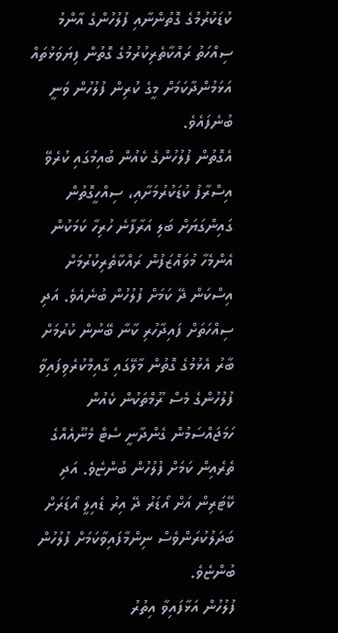ކުޑަކުރުމުގެ ގޮތުންނާއި ފުލުހުންގެ އާންމު ސިއްހަތު ރައްކާތެރިކުރުމުގެ ގޮތުން ފިޔަވަޅުތައް އަޅަމުންދާކަމަށް މީގެ ކުރިން ފުލުހުން ވަނީ ބުނެފައެވެ.
އެގޮތުން ފުލުހުންގެ ކެއުން ބުއިމުގައި ކުރެވޭ އިސްރާފު ކުޑަކުރުމަށާއި، ސިއްހީގޮތުން ގައިންގަޔަށް ބަލި އަރާފާނެ ހުރިހާ ކަމަކުން އެންމެހާ މުވައްޒަފުން ރައްކާތެރިކުރުމަށް އިސްކަން ދޭ ކަމަށް ފުލުހުން ބުނެއެވެ. އަދި ސިއްހަތަށް ފައިދާހުރި ކާނާ ބޭނުން ކުރުމަށް ބާރު އެޅުމުގެ ގޮތުން މާލޭގައި ގާއިމްކުރެވިފައިވާ ފުލުހުންގެ މެސް ރޫމްތަކުން ކެއުން ހަމަޖައްސަމުން ގެންދާނީ ސެޓް މެނޫއެއްގެ ތެރެއިން ކަމަށް ފުލުހުން ބުންޏެވެ. އަދި ކޭޓަރިން އަށް އޯޑަރު ދޭ އިރު ޑެއިލީ އޯޑަރަށް ބަދަލުކުރަންވެސް ނިންމާފައިވާކަމަށް ފުލުހުން ބުންޏެވެ.
ފުލުހުން އަޅާފައިވާ އިތުރު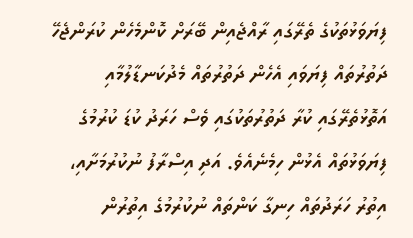ފިޔަވަޅުތަކުގެ ތެރޭގައި ރާއްޖެއިން ބޭރަށް ކޮންމެހެން ކުރަންޖެހޭ ދަތުރުތައް ފިޔަވައި އެހެން ދަތުރުތައް މެދުކަނޑާލުމާއި އަތޮޅުތެރޭގައި ކުރާ ދަތުރުތަކުގައި ވެސް ހަރަދު ކުޑަ ކުރުމުގެ ފިޔަވަޅުތައް އެޅުން ހިމެނެއެވެ. އަދި އިސްރާފު ނުކުރުމަށާއި، އިތުރު ހަރަދުތައް ހިނގާ ކަންތައް ނުކުރުމުގެ އިތުރުން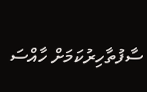ސާފުތާހިރުކަމަށް ހާއްސަ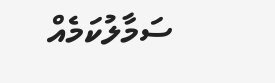ސަމާލުކަމެއް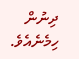ދިނުން ހިމެނެއެވެ.